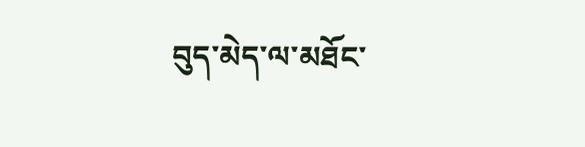བུད་མེད་ལ་མཐོང་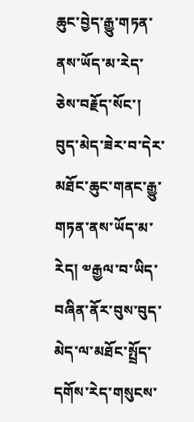ཆུང་བྱེད་རྒྱུ་གཏན་ནས་ཡོད་མ་རེད་ཅེས་བརྗོད་སོང་།
བུད་མེད་ཟེར་བ་དེར་མཐོང་ཆུང་གནང་རྒྱུ་གཏན་ནས་ཡོད་མ་རེད། ༧རྒྱལ་བ་ཡིད་བཞིན་ནོར་བུས་བུད་མེད་ལ་མཐོང་སྤྲོད་དགོས་རེད་གསུངས་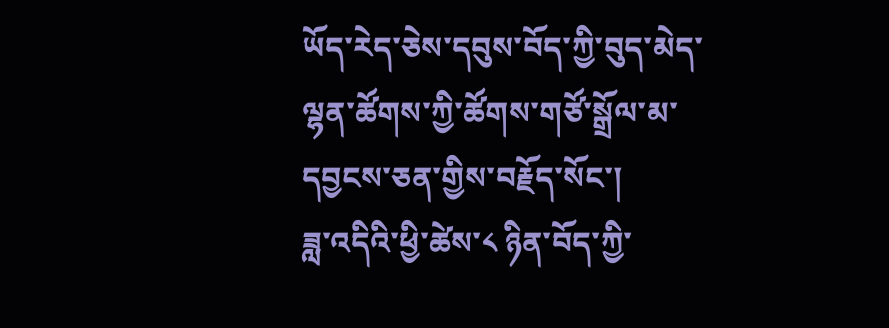ཡོད་རེད་ཅེས་དབུས་བོད་ཀྱི་བུད་མེད་ལྷན་ཚོགས་ཀྱི་ཚོགས་གཙོ་སྒྲོལ་མ་དབྱངས་ཅན་གྱིས་བརྗོད་སོང་།
ཟླ་འདིའི་ཕྱི་ཚེས་༨ ཉིན་བོད་ཀྱི་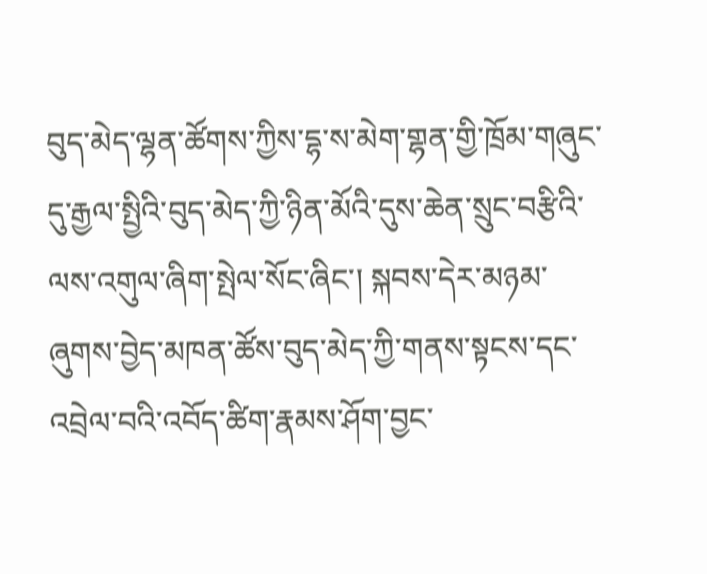བུད་མེད་ལྷན་ཚོགས་ཀྱིས་དྷ་ས་མེག་གྷན་གྱི་ཁྲོམ་གཞུང་དུ་རྒྱལ་སྤྱིའི་བུད་མེད་ཀྱི་ཉིན་མོའི་དུས་ཆེན་སྲུང་བརྩིའི་ལས་འགུལ་ཞིག་སྤེལ་སོང་ཞིང་། སྐབས་དེར་མཉམ་ཞུགས་བྱེད་མཁན་ཚོས་བུད་མེད་ཀྱི་གནས་སྟངས་དང་འབྲེལ་བའི་འབོད་ཚིག་རྣམས་ཤོག་བྱང་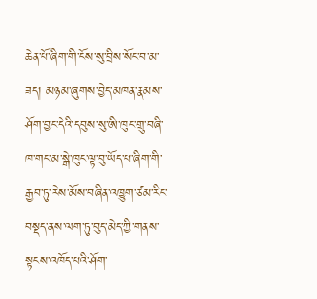ཆེན་པོ་ཞིག་གི་ངོས་སུ་བྲིས་སོང་བ་མ་ཟད། མཉམ་ཞུགས་བྱེད་མཁན་རྣམས་ཤོག་བྱང་དེའི་དབུས་སུ་ཨི་ཁུང་གྲུ་བཞི་ཁ་གང་མ་སྒེ་ཁུང་ལྟ་བུ་ཡོད་པ་ཞིག་གི་རྒྱབ་ཏུ་རེས་མོས་བཞིན་འཁྱུག་ཙམ་རིང་བསྡད་ནས་ལག་ཏུ་བུད་མེད་ཀྱི་གནས་སྟངས་འཁོད་པའི་ཤོག་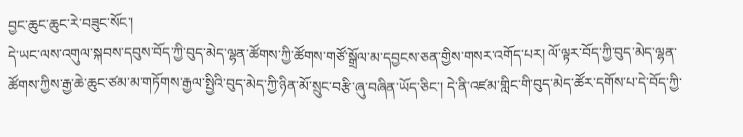བྱང་ཆུང་ཆུང་རེ་བཟུང་སོང་།
དེ་ཡང་ལས་འགུལ་སྐབས་དབུས་བོད་ཀྱི་བུད་མེད་ལྷན་ཚོགས་ཀྱི་ཚོགས་གཙོ་སྒྲོལ་མ་དབྱངས་ཅན་གྱིས་གསར་འགོད་པར། ལོ་ལྟར་བོད་ཀྱི་བུད་མེད་ལྷན་ཚོགས་ཀྱིས་རྒྱ་ཆེ་ཆུང་ཙམ་མ་གཏོགས་རྒྱལ་སྤྱིའི་བུད་མེད་ཀྱི་ཉིན་མོ་སྲུང་བརྩི་ཞུ་བཞིན་ཡོད་ཅིང་། དེ་ནི་འཛམ་གླིང་གི་བུད་མེད་ཚོར་དགོས་པ་དེ་བོད་ཀྱི་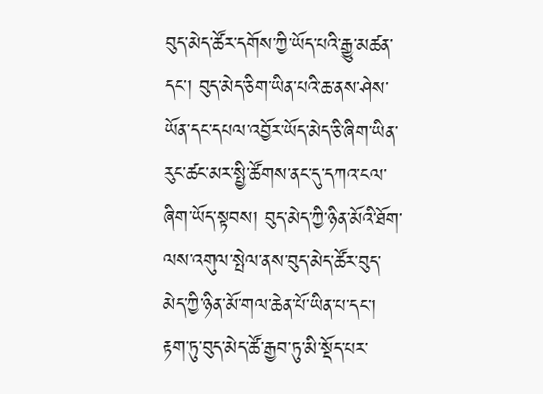བུད་མེད་ཚོར་དགོས་ཀྱི་ཡོད་པའི་རྒྱུ་མཚན་དང་། བུད་མེད་ཅིག་ཡིན་པའི་ཆ་ནས་ཤེས་ཡོན་དང་དཔལ་འབྱོར་ཡོད་མེད་ཅི་ཞིག་ཡིན་རུང་ཚང་མར་སྤྱི་ཚོགས་ནང་དུ་དཀའ་ངལ་ཞིག་ཡོད་སྟབས། བུད་མེད་ཀྱི་ཉིན་མོའི་ཐོག་ལས་འགུལ་སྤེལ་ནས་བུད་མེད་ཚོར་བུད་མེད་ཀྱི་ཉིན་མོ་གལ་ཆེན་པོ་ཡིན་པ་དང་། རྟག་ཏུ་བུད་མེད་ཚོ་རྒྱབ་ཏུ་མི་སྡོད་པར་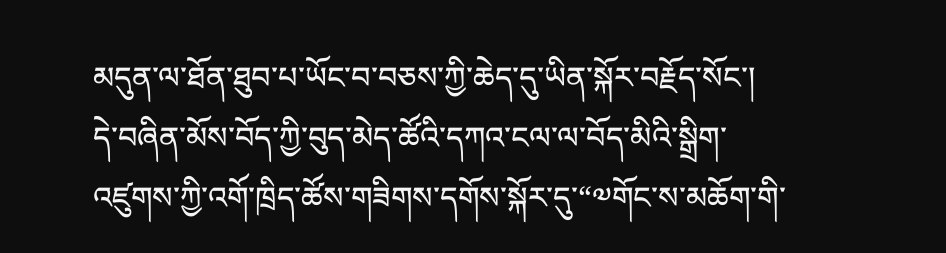མདུན་ལ་ཐོན་ཐུབ་པ་ཡོང་བ་བཅས་ཀྱི་ཆེད་དུ་ཡིན་སྐོར་བརྗོད་སོང་།
དེ་བཞིན་མོས་བོད་ཀྱི་བུད་མེད་ཚོའི་དཀའ་ངལ་ལ་བོད་མིའི་སྒྲིག་འཛུགས་ཀྱི་འགོ་ཁྲིད་ཚོས་གཟིགས་དགོས་སྐོར་དུ་“༧གོང་ས་མཆོག་གི་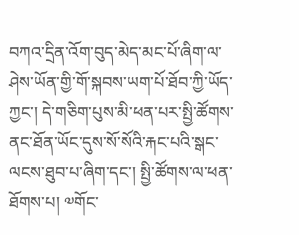བཀའ་དྲིན་འོག་བུད་མེད་མང་པོ་ཞིག་ལ་ཤེས་ཡོན་གྱི་གོ་སྐབས་ཡག་པོ་ཐོབ་ཀྱི་ཡོད་ཀྱང་། དེ་གཅིག་པུས་མི་ཕན་པར་སྤྱི་ཚོགས་ནང་ཐོན་ཡོང་དུས་སོ་སོའི་རྐང་པའི་སྒང་ལངས་ཐུབ་པ་ཞིག་དང་། སྤྱི་ཚོགས་ལ་ཕན་ཐོགས་པ། ༧གོང་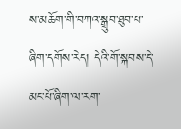ས་མཆོག་གི་བཀའ་སྒྲུབ་ཐུབ་པ་ཞིག་དགོས་རེད། དེའི་གོ་སྐབས་དེ་མང་པོ་ཞིག་ལ་རག་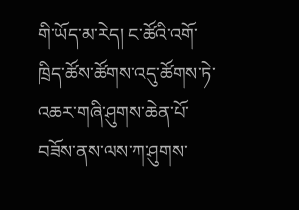གི་ཡོད་མ་རེད། ང་ཚོའི་འགོ་ཁྲིད་ཚོས་ཚོགས་འདུ་ཚོགས་ཏེ་འཆར་གཞི་ཤུགས་ཆེན་པོ་བཟོས་ནས་ལས་ཀ་ཤུགས་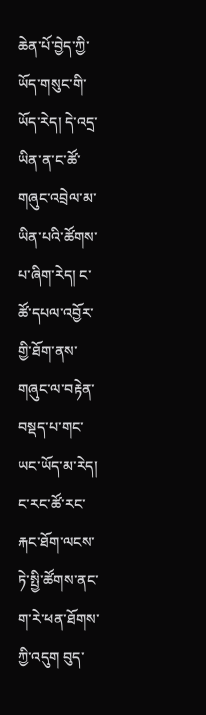ཆེན་པོ་བྱེད་ཀྱི་ཡོད་གསུང་གི་ཡོད་རེད། དེ་འདྲ་ཡིན་ན་ང་ཚོ་གཞུང་འབྲེལ་མ་ཡིན་པའི་ཚོགས་པ་ཞིག་རེད། ང་ཚོ་དཔལ་འབྱོར་གྱི་ཐོག་ནས་གཞུང་ལ་བརྟེན་བསྡད་པ་གང་ཡང་ཡོད་མ་རེད། ང་རང་ཚོ་རང་རྐང་ཐོག་ལངས་ཏེ་སྤྱི་ཚོགས་ནང་ག་རེ་ཕན་ཐོགས་ཀྱི་འདུག བུད་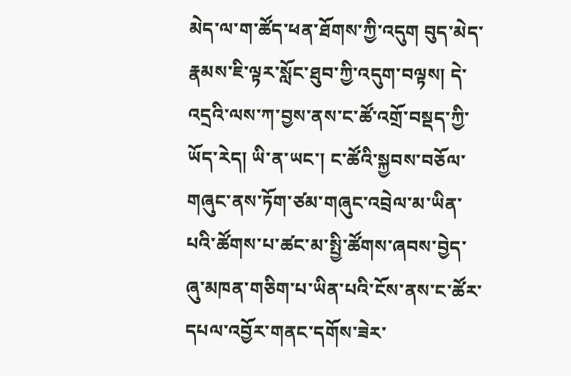མེད་ལ་ག་ཚོད་ཕན་ཐོགས་ཀྱི་འདུག བུད་མེད་རྣམས་ཇི་ལྟར་སློང་ཐུབ་ཀྱི་འདུག་བལྟས། དེ་འདྲའི་ལས་ཀ་བྱས་ནས་ང་ཚོ་འགྲོ་བསྡད་ཀྱི་ཡོད་རེད། ཡི་ན་ཡང་། ང་ཚོའི་སྐྱབས་བཅོལ་གཞུང་ནས་ཏོག་ཙམ་གཞུང་འབྲེལ་མ་ཡིན་པའི་ཚོགས་པ་ཚང་མ་སྤྱི་ཚོགས་ཞབས་བྱེད་ཞུ་མཁན་གཅིག་པ་ཡིན་པའི་ངོས་ནས་ང་ཚོར་དཔལ་འབྱོར་གནང་དགོས་ཟེར་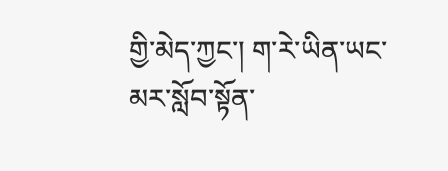གྱི་མེད་ཀྱང་། ག་རེ་ཡིན་ཡང་མར་སློབ་སྟོན་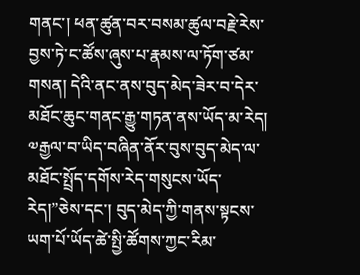གནང་། ཕན་ཚུན་བར་བསམ་ཚུལ་བརྗེ་རེས་བྱས་ཏེ་ང་ཚོས་ཞུས་པ་རྣམས་ལ་ཏོག་ཙམ་གསན། དེའི་ནང་ནས་བུད་མེད་ཟེར་བ་དེར་མཐོང་ཆུང་གནང་རྒྱུ་གཏན་ནས་ཡོད་མ་རེད། ༧རྒྱལ་བ་ཡིད་བཞིན་ནོར་བུས་བུད་མེད་ལ་མཐོང་སྤྲོད་དགོས་རེད་གསུངས་ཡོད་རེད།”ཅེས་དང་། བུད་མེད་ཀྱི་གནས་སྟངས་ཡག་པོ་ཡོད་ཚེ་སྤྱི་ཚོགས་ཀྱང་རིམ་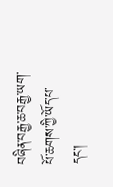བཞིན་བརྒྱ་ཆ་བརྒྱ་ཡག་པོ་ཆགས་ཀྱི་ཡོད་པ་དང་།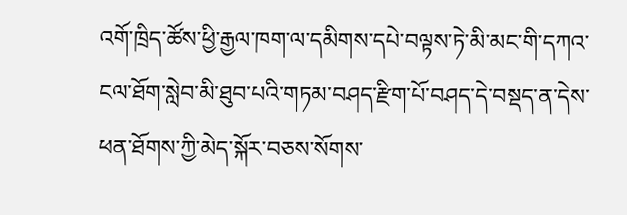འགོ་ཁྲིད་ཚོས་ཕྱི་རྒྱལ་ཁག་ལ་དམིགས་དཔེ་བལྟས་ཏེ་མི་མང་གི་དཀའ་ངལ་ཐོག་སླེབ་མི་ཐུབ་པའི་གཏམ་བཤད་རྫིག་པོ་བཤད་དེ་བསྡད་ན་དེས་ཕན་ཐོགས་ཀྱི་མེད་སྐོར་བཅས་སོགས་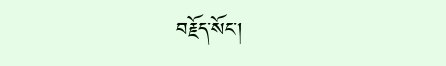བརྗོད་སོང་།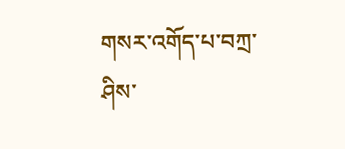གསར་འགོད་པ་བཀྲ་ཤིས་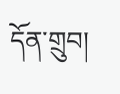དོན་གྲུབ།